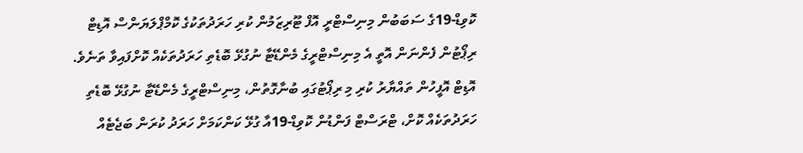ކޮވިޑް-19ގެ ސަބަބުން މިނިސްޓްރީ އޮފް ޓޫރިޒަމުން ކުރި ހަރަދުތަކުގެ ކޮމްޕްލަޔަންސް އޮޑިޓް ރިޕޯޓުން ފެންނަން އޮތީ އެ މިނިސްޓްރީގެ މެންޑޭޓާ ނުގުޅޭ ބޮޑެތި ހަރަދުތަކެއް ކޮށްފައިވާ ތަނެވެ.
އޮޑިޓް އޮފީހުން ތައްޔާރު ކުރި މި ރިޕޯޓުގައި ބުނާގޮތުން، މިނިސްޓްރީގެ މެންޑޭޓާ ނުގުޅޭ ބޮޑެތި ހަރަދުތަކެއް ކޮށް، ޓްރަސްޓް ފަންޑުން ކޮވިޑް-19އާ ގުޅޭ ކަންކަމަށް ހަރަދު ކުރަން ބަޖެޓެއް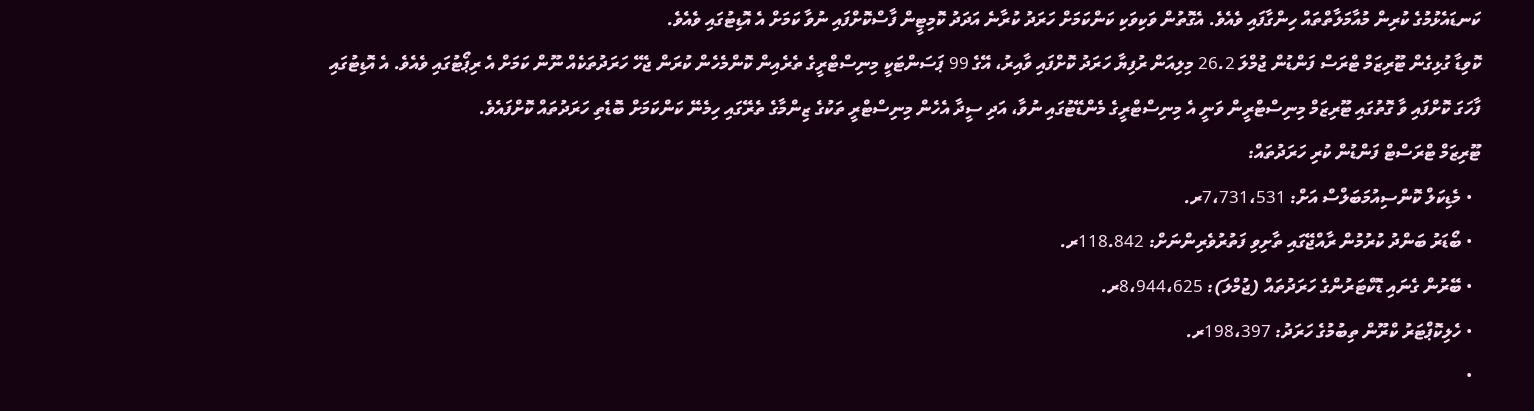ކަނޑައެޅުމުގެ ކުރިން މުއާމަލާތްތައް ހިންގާފައި ވެއެވެ. އެގޮތުން ވަކިވަކި ކަންކަމަށް ހަރަދު ކުރާނެ އަދަދު ކޮމިޓީން ފާސްކޮށްފައި ނުވާ ކަމަށް އެ އޮޑިޓުގައި ވެއެވެ.
ކޮވިޑާ ގުޅިގެން ޓޫރިޒަމް ޓްރަސް ފަންޑުން ޖުމްލަ 26.2 މިލިއަން ރުފިޔާ ހަރަދު ކޮށްފައި ވާއިރު، އޭގެ 99 ޕަސަންޓަކީ މިނިސްޓްރީގެ ތެރެއިން ކޮންމެހެން ކުރަން ޖެހޭ ހަރަދުތަކެއް ނޫން ކަމަށް އެ ރިޕޯޓުގައި ވެއެވެ. އެ އޮޑިޓުގައި ފާހަގަ ކޮށްފައި ވާ ގޮތުގައި ޓޫރިޒަމް މިނިސްޓްރީން ވަނީ އެ މިނިސްޓްރީގެ މެންޑޭޓުގައި ނުވާ، އަދި ސީދާ އެހެން މިނިސްޓްރީ ތަކުގެ ޒިންމާގެ ތެރޭގައި ހިމެނޭ ކަންކަމަށް ބޮޑެތި ހަރަދުތައް ކޮށްފައެވެ.
ޓޫރިޒަމް ޓްރަސްޓް ފަންޑުން ކުރި ހަރަދުތައް:
  • މެޑިކަލް ކޮންސިއުމަބަލްސް އަށް: 7،731،531ރ.
  • ބޯޑަރު ބަންދު ކުރުމުން ރާއްޖޭގައި ތާށިވި ފަތުރުވެރިންނަށް: 118.842ރ.
  • ބޭރުން ގެނައި ޑޮކްޓަރުންގެ ހަރަދުތައް (ޖުމްލަ): 8،944،625ރ.
  • ހެލިކޮޕްޓަރު ކްރޫން ތިބުމުގެ ހަރަދު: 198،397ރ.
  •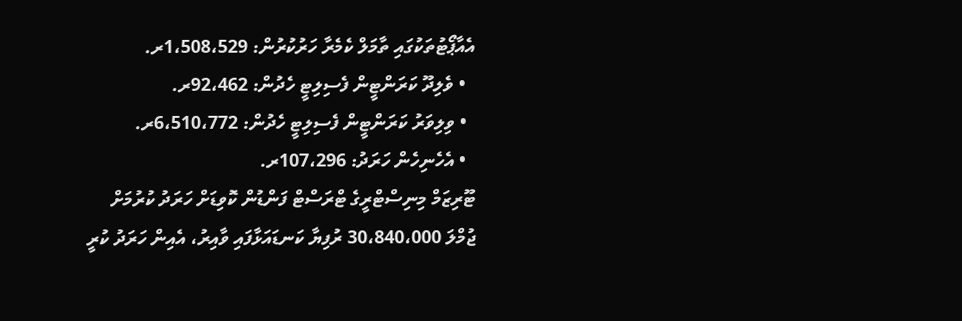އެއާޕޯޓުތަކުގައި ތާމަލް ކެމެރާ ހަރުކުރުން: 1،508،529ރ.
  • ވެލިދޫ ކަރަންޓީން ފެސިލިޓީ ހެދުން: 92،462ރ.
  • ވިލިވަރު ކަރަންޓީން ފެސިލިޓީ ހެދުން: 6،510،772ރ.
  • އެހެނިހެން ހަރަދު: 107،296ރ.
ޓޫރިޒަމް މިނިސްޓްރީގެ ޓްރަސްޓް ފަންޑުން ކޮވިޑަށް ހަރަދު ކުރުމަށް ޖުމްލަ 30،840،000 ރުފިޔާ ކަނޑައަޅާފައި ވާއިރު، އެއިން ހަރަދު ކުރީ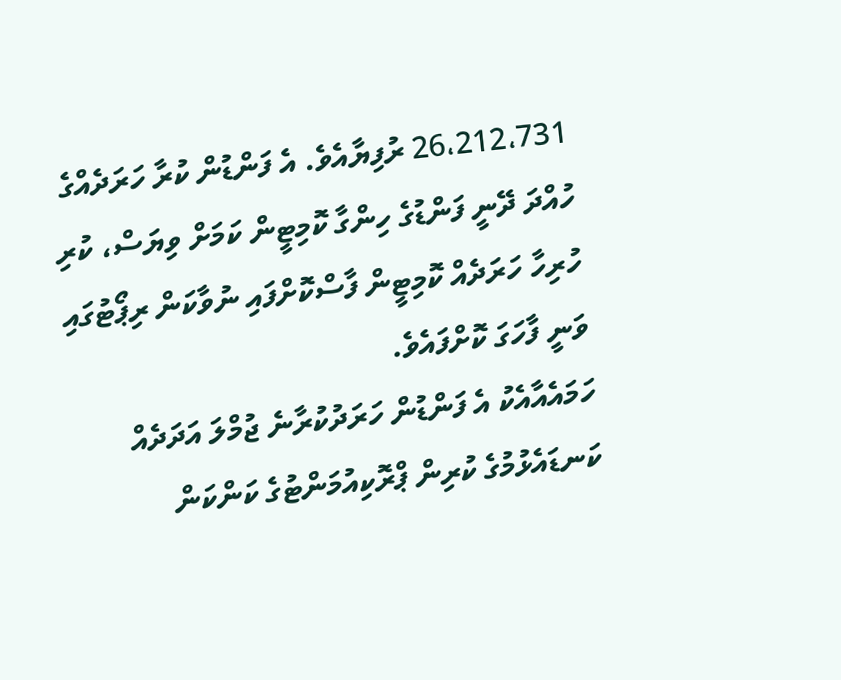26،212،731 ރުފިޔާއެވެ. އެ ފަންޑުން ކުރާ ހަރަދެއްގެ ހުއްދަ ދޭނީ ފަންޑުގެ ހިންގާ ކޮމިޓީން ކަމަށް ވިޔަސް، ކުރި ހުރިހާ ހަރަދެއް ކޮމިޓީން ފާސްކޮށްފައި ނުވާކަން ރިޕޯޓުގައި ވަނީ ފާހަގަ ކޮށްފައެވެ.
ހަމައެއާއެކު އެ ފަންޑުން ހަރަދުކުރާނެ ޖުމްލަ އަދަދެއް ކަނޑައެޅުމުގެ ކުރިން ޕްރޮކިއުމަންޓުގެ ކަންކަން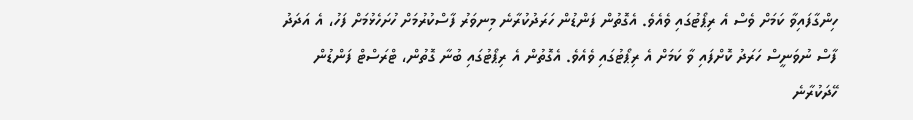ހިންގާފައިވާ ކަމަށް ވެސް އެ ރިޕޯޓުގައި ވެއެވެ. އެގޮތުން ފަންޑުން ހަރަދުކުރާނެ މިނވަރު ފާސްކުރުމަށް ހުށަހެޅުމަށް ފަހު، އެ އަދަދު ފާސް ނުވަނީސް ހަރަދު ކޮށްފައި ވާ ކަމަށް އެ ރިޕޯޓުގައި ވެއެވެ. އެގޮތުން އެ ރިޕޯޓުގައި ބުނާ ގޮތުން، ޓްރަސްޓް ފަންޑުން ހޭދަކުރާނެ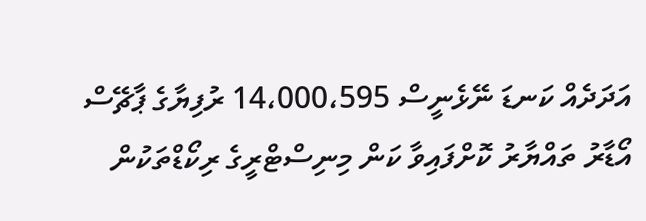އަދަދެއް ކަނޑަ ނޭޅެނީސް 14،000،595 ރުފިޔާގެ ޕާޗޭސް އޯޑާރު ތައްޔާރު ކޮށްފައިވާ ކަން މިނިސްޓްރީގެ ރިކޯޑްތަކުން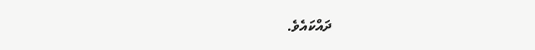ދައްކައެވެ.